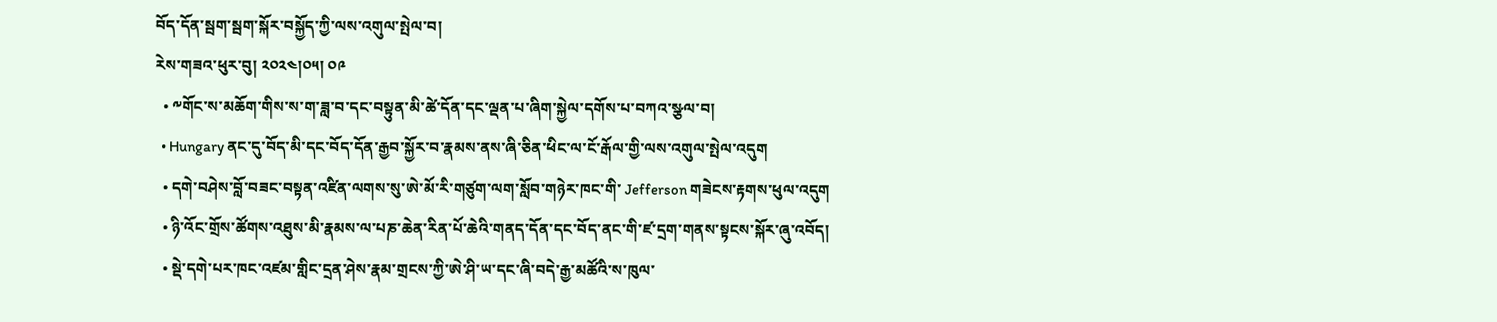བོད་དོན་སྦག་སྦག་སྐོར་བསྐྱོད་ཀྱི་ལས་འགུལ་སྤེལ་བ།
རེས་གཟའ་ཕུར་བུ། ༢༠༢༤།༠༥། ༠༩
  • ༸གོང་ས་མཆོག་གིས་ས་ག་ཟླ་བ་དང་བསྟུན་མི་ཚེ་དོན་དང་ལྡན་པ་ཞིག་སྐྱེལ་དགོས་པ་བཀའ་སྩལ་བ།
  • Hungary ནང་དུ་བོད་མི་དང་བོད་དོན་རྒྱབ་སྐྱོར་བ་རྣམས་ནས་ཞི་ཅིན་ཕིང་ལ་ངོ་རྒོལ་གྱི་ལས་འགུལ་སྤེལ་འདུག
  • དགེ་བཤེས་བློ་བཟང་བསྟན་འཛིན་ལགས་སུ་ཨེ་མོ་རི་གཙུག་ལག་སློབ་གཉེར་ཁང་གི་ Jefferson གཟེངས་རྟགས་ཕུལ་འདུག
  • ཉི་འོང་གྲོས་ཚོགས་འཐུས་མི་རྣམས་ལ་པཎ་ཆེན་རིན་པོ་ཆེའི་གནད་དོན་དང་བོད་ནང་གི་ཛ་དྲག་གནས་སྟངས་སྐོར་ཞུ་འབོད།
  • སྡེ་དགེ་པར་ཁང་འཛམ་གླིང་དྲན་ཤེས་རྣམ་གྲངས་ཀྱི་ཨེ་ཤི་ཡ་དང་ཞི་བདེ་རྒྱ་མཚོའི་ས་ཁུལ་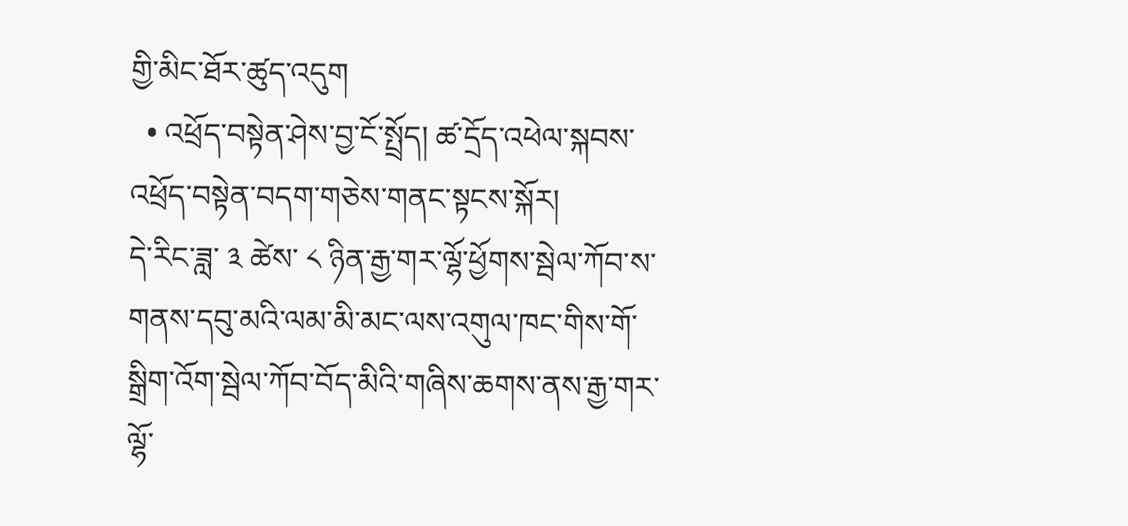གྱི་མིང་ཐོར་ཚུད་འདུག
  • འཕྲོད་བསྟེན་ཤེས་བྱ་ངོ་སྤྲོད། ཚ་དྲོད་འཕེལ་སྐབས་འཕྲོད་བསྟེན་བདག་གཅེས་གནང་སྟངས་སྐོར།
དེ་རིང་ཟླ་ ༣ ཚེས་ ༨ ཉིན་རྒྱ་གར་ལྷོ་ཕྱོགས་སྦེལ་ཀོབ་ས་གནས་དབུ་མའི་ལམ་མི་མང་ལས་འགུལ་ཁང་གིས་གོ་སྒྲིག་འོག་སྦེལ་ཀོབ་བོད་མིའི་གཞིས་ཆགས་ནས་རྒྱ་གར་ལྷོ་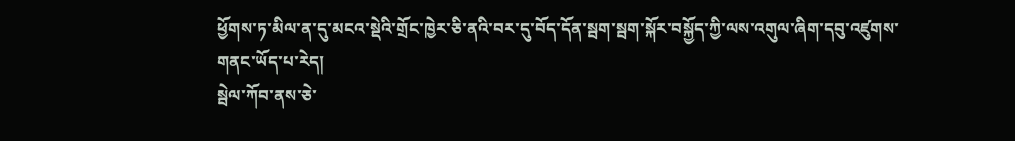ཕྱོགས་ཏ་མིལ་ན་དུ་མངའ་སྡེའི་གྲོང་ཁྱེར་ཅི་ནའི་བར་དུ་བོད་དོན་སྦག་སྦག་སྐོར་བསྐྱོད་ཀྱི་ལས་འགུལ་ཞིག་དབུ་འཛུགས་གནང་ཡོད་པ་རེད།
སྦེལ་ཀོབ་ནས་ཅེ་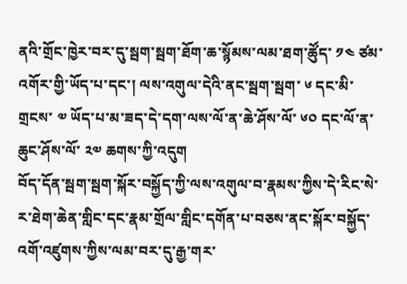ནའི་གྲོང་ཁྱེར་བར་དུ་སྦག་སྦག་ཐོག་ཆ་སྙོམས་ལམ་ཐག་ཚོུད་ ༡༤ ཙམ་འགོར་གྱི་ཡོད་པ་དང་། ལས་འགུལ་དེའི་ནང་སྦག་སྦག་ ༦ དང་མི་གྲངས་ ༧ ཡོད་པ་མ་ཟད་དེ་དག་ལས་ལོ་ན་ཆེ་ཤོས་ལོ་ ༦༠ དང་ལོ་ན་ཆུང་ཤོས་ལོ་ ༢༧ ཆགས་ཀྱི་འདུག
བོད་དོན་སྦག་སྦག་སྐོར་བསྐྱོད་ཀྱི་ལས་འགུལ་བ་རྣམས་ཀྱིས་དེ་རིང་སེ་ར་ཐེག་ཆེན་གླིང་དང་རྣམ་གྲོལ་གླིང་དགོན་པ་བཅས་ནང་སྐོར་བསྐྱོད་འགོ་འཛུགས་ཀྱིས་ལམ་བར་དུ་རྒྱ་གར་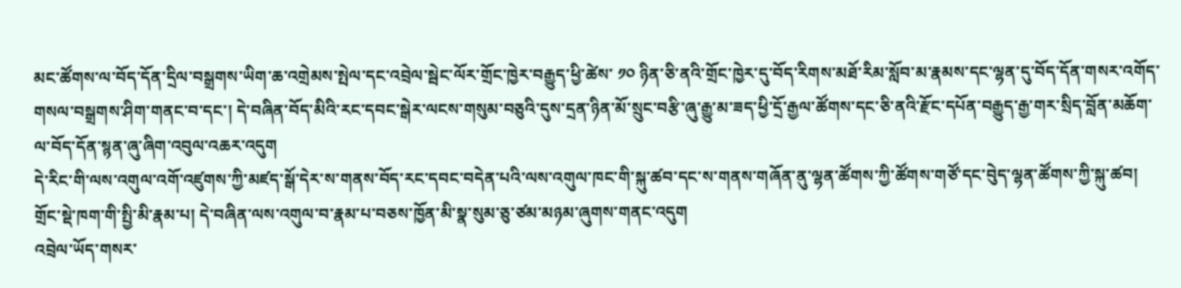མང་ཚོགས་ལ་བོད་དོན་དྲིལ་བསྒྲགས་ཡིག་ཆ་འགྲེམས་སྤེལ་དང་འབྲེལ་སྦེང་ལོར་གྲོང་ཁྱེར་བརྒྱུད་ཕྱི་ཚེས་ ༡༠ ཉིན་ཅི་ནའི་གྲོང་ཁྱེར་དུ་བོད་རིགས་མཐོ་རིམ་སློབ་མ་རྣམས་དང་ལྷན་དུ་བོད་དོན་གསར་འགོད་གསལ་བསྒྲགས་ཤིག་གནང་བ་དང་། དེ་བཞིན་བོད་མིའི་རང་དབང་སྒེར་ལངས་གསུམ་བཅུའི་དུས་དྲན་ཉིན་མོ་སྲུང་བརྩི་ཞུ་རྒྱུ་མ་ཟད་ཕྱི་དྲོ་རྒྱལ་ཚོགས་དང་ཅི་ནའི་རྫོང་དཔོན་བརྒྱུད་རྒྱ་གར་སྲིད་བློན་མཆོག་ལ་བོད་དོན་སྙན་ཞུ་ཞིག་འབུལ་འཆར་འདུག
དེ་རིང་གི་ལས་འགུལ་འགོ་འཛུགས་ཀྱི་མཛད་སྒོ་དེར་ས་གནས་བོད་རང་དབང་བདེན་པའི་ལས་འགུལ་ཁང་གི་སྐུ་ཚབ་དང་ས་གནས་གཞོན་ནུ་ལྷན་ཚོགས་ཀྱི་ཚོགས་གཙོ་དང་བེུད་ལྷན་ཚོགས་ཀྱི་སྐུ་ཚབ། གྲོང་སྡེ་ཁག་གི་སྤྱི་མི་རྣམ་པ། དེ་བཞིན་ལས་འགུལ་བ་རྣམ་པ་བཅས་ཁྱོན་མི་སྣ་སུམ་ཅུ་ཙམ་མཉམ་ཞུགས་གནང་འདུག
འབྲེལ་ཡོད་གསར་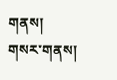གནས།
གསར་གནས།